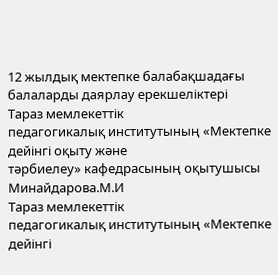12 жылдық мектепке балабақшадағы
балаларды даярлау ерекшеліктері
Тараз мемлекеттік
педагогикалық институтының «Мектепке дейінгі оқыту және
тәрбиелеу» кафедрасының оқытушысы Минайдарова.М.И
Тараз мемлекеттік
педагогикалық институтының «Мектепке дейінгі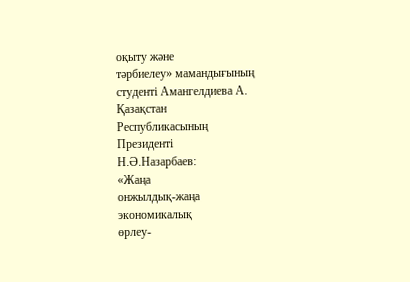оқыту және
тәрбиелеу» мамандығының студенті Амангелдиева А.
Қазақстан
Республикасының
Президенті
Н.Ә.Назарбаев:
«Жаңа
онжылдық-жаңа
экономикалық
өрлеу-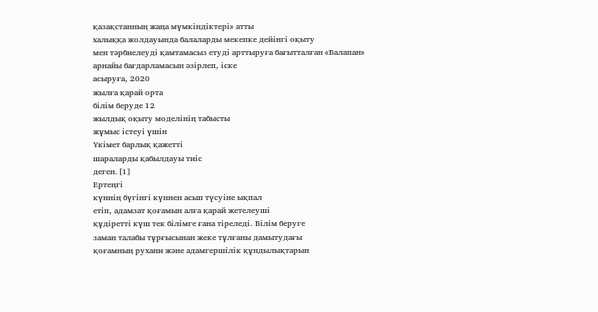қазақстанның жаңа мүмкіндіктері» атты
халыққа жолдауында балаларды мекепке дейінгі оқыту
мен тәрбиелеуді қамтамасыз етуді арттыруға бағытталған «Балапан»
арнайы бағдарламасын әзірлеп, іске
асыруға, 2020
жылға қарай орта
білім беруде 12
жылдық оқыту моделінің табысты
жұмыс істеуі үшін
Үкімет барлық қажетті
шараларды қабылдауы тиіс
деген.[1]
Ертеңгі
күннің бүгінгі күннен асып түсуіне ықпал
етіп, адамзат қоғамын алға қарай жетелеуші
құдіретті күш тек білімге ғана тіреледі. Білім беруге
заман талабы тұрғысынан жеке тұлғаны дамытудағы
қоғамның рухани және адамгершілік құндылықтарын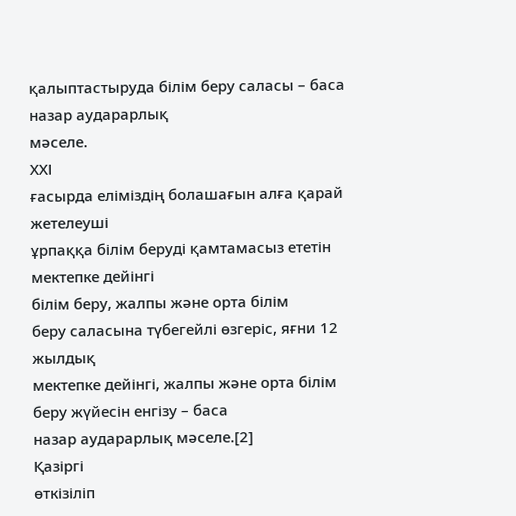қалыптастыруда білім беру саласы – баса назар аударарлық
мәселе.
ХХІ
ғасырда еліміздің болашағын алға қарай жетелеуші
ұрпаққа білім беруді қамтамасыз ететін мектепке дейінгі
білім беру, жалпы және орта білім
беру саласына түбегейлі өзгеріс, яғни 12 жылдық
мектепке дейінгі, жалпы және орта білім беру жүйесін енгізу – баса
назар аударарлық мәселе.[2]
Қазіргі
өткізіліп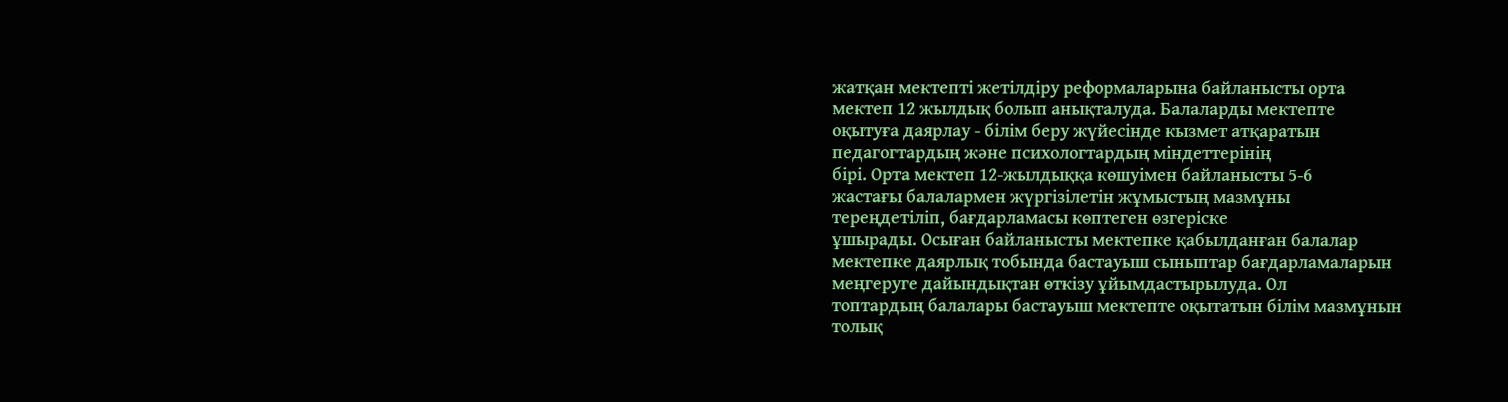жатқан мектепті жетілдіру реформаларына байланысты орта
мектеп 12 жылдық болып анықталуда. Балаларды мектепте
оқытуға даярлау - білім беру жүйесінде кызмет атқаратын
педагогтардың және психологтардың міндеттерінің
бірі. Орта мектеп 12-жылдыққа көшуімен байланысты 5-6
жастағы балалармен жүргізілетін жұмыстың мазмұны
тереңдетіліп, бағдарламасы көптеген өзгеріске
ұшырады. Осыған байланысты мектепке қабылданған балалар
мектепке даярлық тобында бастауыш сыныптар бағдарламаларын
меңгеруге дайындықтан өткізу ұйымдастырылуда. Ол
топтардың балалары бастауыш мектепте оқытатын білім мазмұнын
толық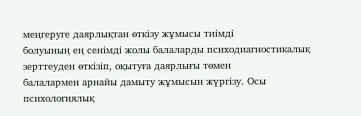меңгеруге даярлықтан өткізу жұмысы тиімді
болуының ең сенімді жолы балаларды психодиагностикалық
зерттеуден өткізіп, оқытуға даярлығы төмен
балалармен арнайы дамыту жұмысын жүргізу. Осы психологиялық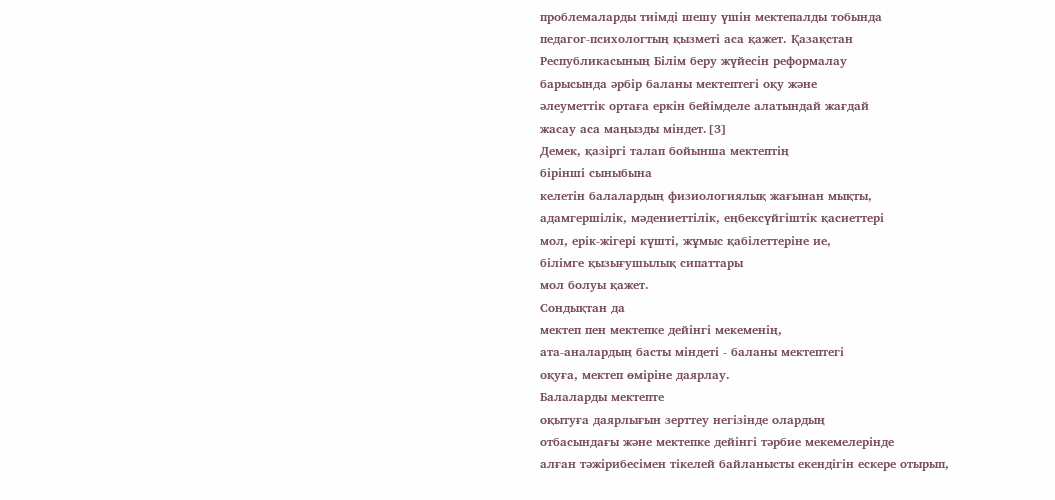проблемаларды тиімді шешу үшін мектепалды тобында
педагог-психологтың қызметі аса қажет. Қазақстан
Республикасының Білім беру жүйесін реформалау
барысында әрбір баланы мектептегі оқу және
әлеуметтік ортаға еркін бейімделе алатындай жағдай
жасау аса маңызды міндет.[3]
Демек, қазіргі талап бойынша мектептің
бірінші сыныбына
келетін балалардың физиологиялық жағынан мықты,
адамгершілік, мәдениеттілік, еңбексүйгіштік қасиеттері
мол, ерік-жігері күшті, жұмыс қабілеттеріне ие,
білімге қызығушылық сипаттары
мол болуы қажет.
Сондықтан да
мектеп пен мектепке дейінгі мекеменің,
ата-аналардың басты міндеті - баланы мектептегі
оқуға, мектеп өміріне даярлау.
Балаларды мектепте
оқытуға даярлығын зерттеу негізінде олардың
отбасындағы және мектепке дейінгі тәрбие мекемелерінде
алған тәжірибесімен тікелей байланысты екендігін ескере отырып,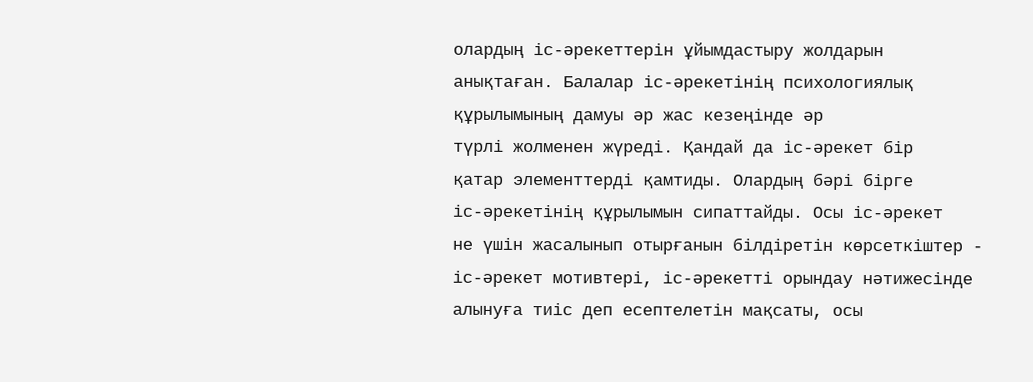олардың іс-әрекеттерін ұйымдастыру жолдарын
анықтаған. Балалар іс-әрекетінің психологиялық
құрылымының дамуы әр жас кезеңінде әр
түрлі жолменен жүреді. Қандай да іс-әрекет бір
қатар элементтерді қамтиды. Олардың бәрі бірге
іс-әрекетінің құрылымын сипаттайды. Осы іс-әрекет
не үшін жасалынып отырғанын білдіретін көрсеткіштер -
іс-әрекет мотивтері, іс-әрекетті орындау нәтижесінде
алынуға тиіс деп есептелетін мақсаты, осы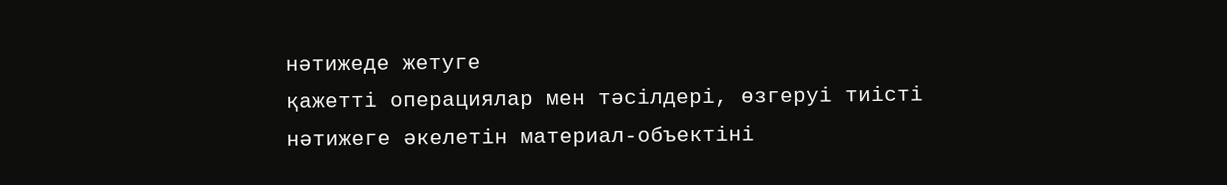нәтижеде жетуге
қажетті операциялар мен тәсілдері, өзгеруі тиісті
нәтижеге әкелетін материал-объектіні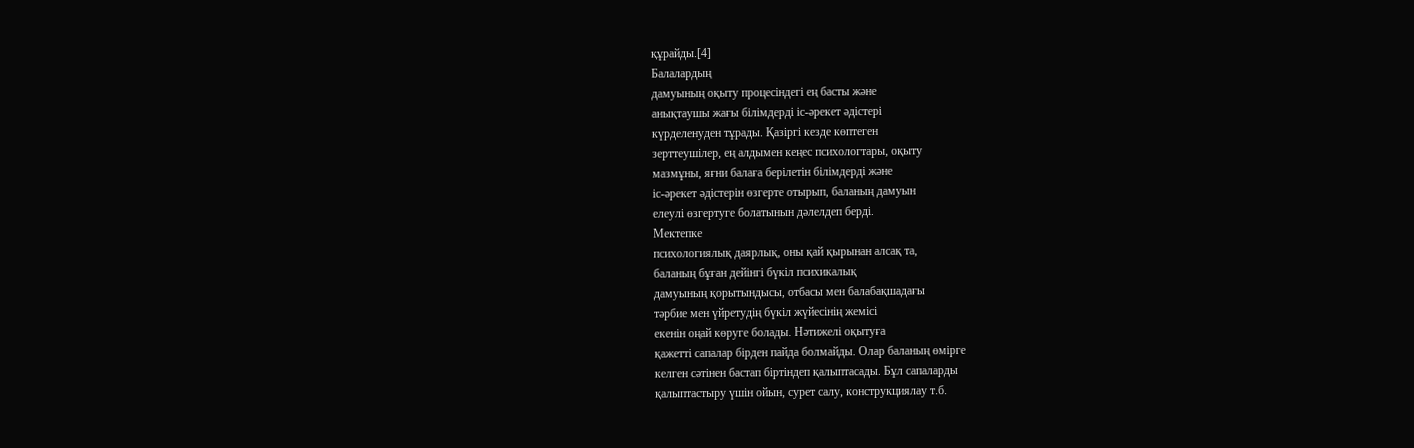құрайды.[4]
Балалардың
дамуының оқыту процесіндегі ең басты және
анықтаушы жағы білімдерді іс-әрекет әдістері
күрделенуден тұрады. Қазіргі кезде көптеген
зерттеушілер, ең алдымен кеңес психологтары, оқыту
мазмұны, яғни балаға берілетін білімдерді және
іс-әрекет әдістерін өзгерте отырып, баланың дамуын
елеулі өзгертуге болатынын дәлелдеп берді.
Мектепке
психологиялық даярлық, оны қай қырынан алсақ та,
баланың бұған дейінгі бүкіл психикалық
дамуының қорытындысы, отбасы мен балабақшадағы
тәрбие мен үйретудің бүкіл жүйесінің жемісі
екенін оңай көруге болады. Нәтижелі оқытуға
қажетті сапалар бірден пайда болмайды. Олар баланың өмірге
келген сәтінен бастап біртіндеп қалыптасады. Бұл сапаларды
қалыптастыру үшін ойын, сурет салу, конструкциялау т.б.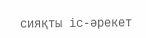сияқты іс-әрекет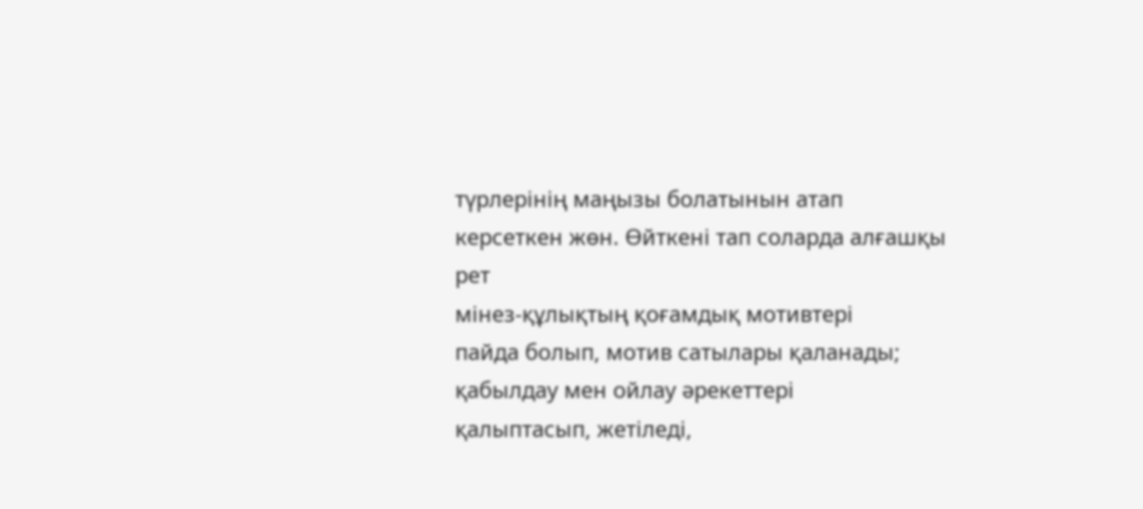түрлерінің маңызы болатынын атап
керсеткен жөн. Өйткені тап соларда алғашқы рет
мінез-құлықтың қоғамдық мотивтері
пайда болып, мотив сатылары қаланады; қабылдау мен ойлау әрекеттері
қалыптасып, жетіледі,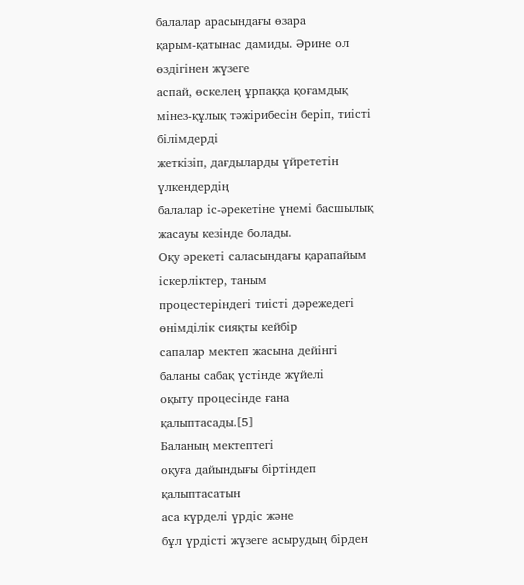балалар арасындағы өзара
қарым-қатынас дамиды. Әрине ол өздігінен жүзеге
аспай, өскелең ұрпаққа қоғамдық
мінез-құлық тәжірибесін беріп, тиісті білімдерді
жеткізіп, дағдыларды үйрететін үлкендердің
балалар іс-әрекетіне үнемі басшылық жасауы кезінде болады.
Оқу әрекеті саласындағы қарапайым іскерліктер, таным
процестеріндегі тиісті дәрежедегі өнімділік сияқты кейбір
сапалар мектеп жасына дейінгі баланы сабақ үстінде жүйелі
оқыту процесінде ғана қалыптасады.[5]
Баланың мектептегі
оқуға дайындығы біртіндеп қалыптасатын
аса күрделі үрдіс және
бұл үрдісті жүзеге асырудың бірден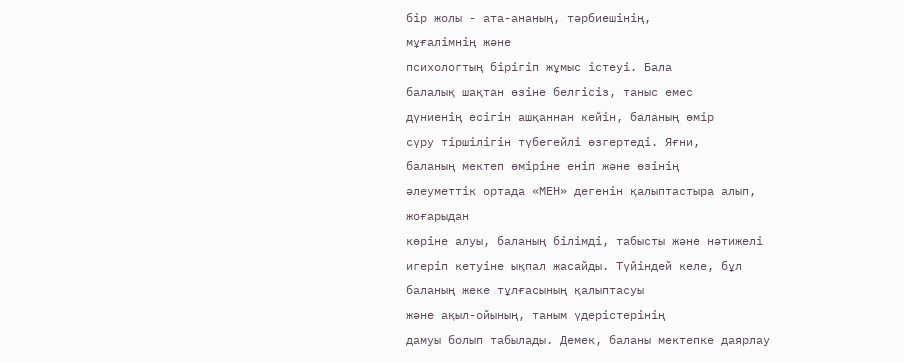бір жолы - ата-ананың, тәрбиешінің,
мұғалімнің және
психологтың бірігіп жұмыс істеуі. Бала
балалық шақтан өзіне белгісіз, таныс емес
дүниенің есігін ашқаннан кейін, баланың өмір
сүру тіршілігін түбегейлі өзгертеді. Яғни,
баланың мектеп өміріне еніп және өзінің
әлеуметтік ортада «МЕН» дегенін қалыптастыра алып, жоғарыдан
көріне алуы, баланың білімді, табысты және нәтижелі
игеріп кетуіне ықпал жасайды. Түйіндей келе, бұл
баланың жеке тұлғасының қалыптасуы
және ақыл-ойының, таным үдерістерінің
дамуы болып табылады. Демек, баланы мектепке даярлау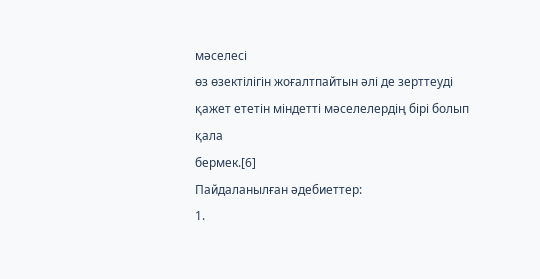мәселесі
өз өзектілігін жоғалтпайтын әлі де зерттеуді
қажет ететін міндетті мәселелердің бірі болып қала
бермек.[6]
Пайдаланылған әдебиеттер:
1.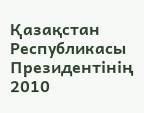Қазақстан
Республикасы Президентінің 2010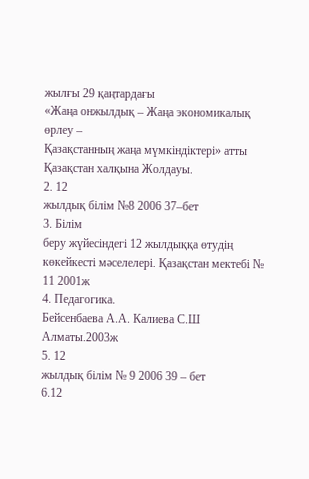жылғы 29 қаңтардағы
«Жаңа онжылдық – Жаңа экономикалық өрлеу –
Қазақстанның жаңа мүмкіндіктері» атты
Қазақстан халқына Жолдауы.
2. 12
жылдық білім №8 2006 37–бет
3. Білім
беру жүйесіндегі 12 жылдыққа өтудің
көкейкесті мәселелері. Қазақстан мектебі № 11 2001ж
4. Педагогика.
Бейсенбаева А.А. Калиева С.Ш Алматы.2003ж
5. 12
жылдық білім № 9 2006 39 – бет
6.12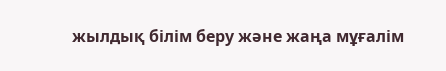жылдық білім беру және жаңа мұғалім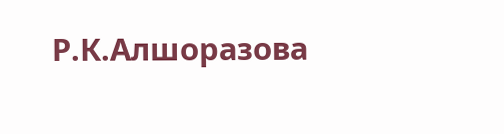Р.К.Алшоразова